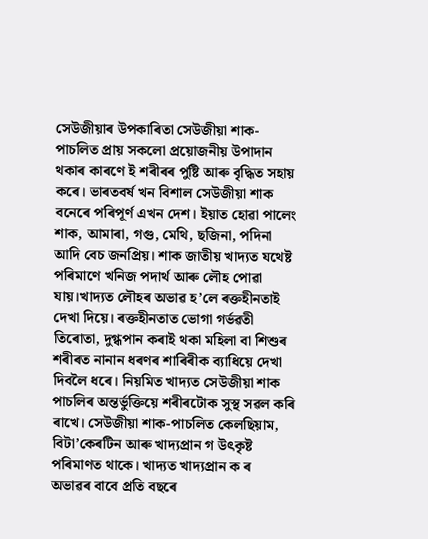সেউজীয়াৰ উপকাৰিতা সেউজীয়া শাক-পাচলিত প্ৰায় সকলো প্ৰয়োজনীয় উপাদান থকাৰ কাৰণে ই শৰীৰৰ পুষ্টি আৰু বৃদ্ধিত সহায় কৰে। ভাৰতবৰ্ষ খন বিশাল সেউজীয়া শাক বনেৰে পৰিপূৰ্ণ এখন দেশ। ইয়াত হোৱা পালেং শাক, আমাৰা, গগু, মেথি, ছজিনা, পদিনা আদি বেচ জনপ্ৰিয়। শাক জাতীয় খাদ্যত যথেষ্ট পৰিমাণে খনিজ পদাৰ্থ আৰু লৌহ পোৱা যায়।খাদ্যত লৌহৰ অভাৱ হ’লে ৰক্তহীনতাই দেখা দিয়ে। ৰক্তহীনতাত ভোগা গৰ্ভৱতী তিৰোতা, দুগ্ধপান কৰাই থকা মহিলা বা শিশুৰ শৰীৰত নানান ধৰণৰ শাৰিৰীক ব্যাধিয়ে দেখা দিবলৈ ধৰে। নিয়মিত খাদ্যত সেউজীয়া শাক পাচলিৰ অন্তৰ্ভুক্তিয়ে শৰীৰটোক সুস্থ সৱল কৰি ৰাখে। সেউজীয়া শাক-পাচলিত কেলছিয়াম, বিটা’কেৰটিন আৰু খাদ্যপ্ৰান গ উৎকৃষ্ট পৰিমাণত থাকে। খাদ্যত খাদ্যপ্ৰান ক ৰ অভাৱৰ বাবে প্ৰতি বছৰে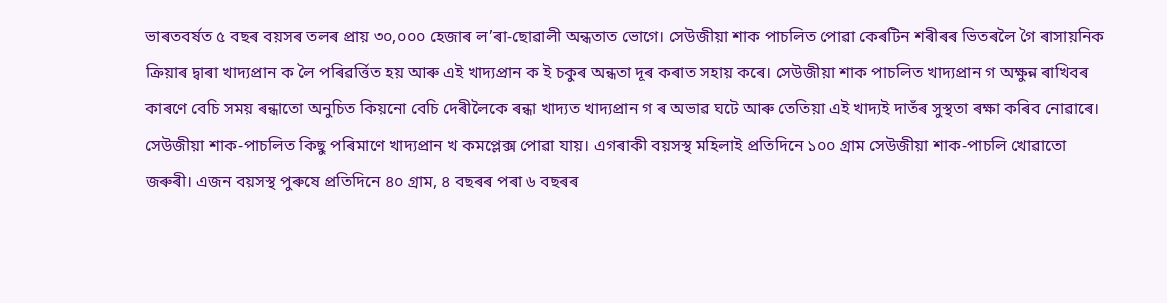ভাৰতবৰ্ষত ৫ বছৰ বয়সৰ তলৰ প্ৰায় ৩০,০০০ হেজাৰ ল’ৰা-ছোৱালী অন্ধতাত ভোগে। সেউজীয়া শাক পাচলিত পোৱা কেৰটিন শৰীৰৰ ভিতৰলৈ গৈ ৰাসায়নিক ক্ৰিয়াৰ দ্বাৰা খাদ্যপ্ৰান ক লৈ পৰিৱৰ্ত্তিত হয় আৰু এই খাদ্যপ্ৰান ক ই চকুৰ অন্ধতা দূৰ কৰাত সহায় কৰে। সেউজীয়া শাক পাচলিত খাদ্যপ্ৰান গ অক্ষুন্ন ৰাখিবৰ কাৰণে বেচি সময় ৰন্ধাতো অনুচিত কিয়নো বেচি দেৰীলৈকে ৰন্ধা খাদ্যত খাদ্যপ্ৰান গ ৰ অভাৱ ঘটে আৰু তেতিয়া এই খাদ্যই দাতঁৰ সুস্থতা ৰক্ষা কৰিব নোৱাৰে। সেউজীয়া শাক-পাচলিত কিছু পৰিমাণে খাদ্যপ্ৰান খ কমপ্লেক্স পোৱা যায়। এগৰাকী বয়সস্থ মহিলাই প্ৰতিদিনে ১০০ গ্ৰাম সেউজীয়া শাক-পাচলি খোৱাতো জৰুৰী। এজন বয়সস্থ পুৰুষে প্ৰতিদিনে ৪০ গ্ৰাম, ৪ বছৰৰ পৰা ৬ বছৰৰ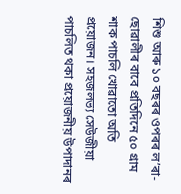শিশু আৰু ১০ বছৰৰ ওপৰৰ ল’ৰা-ছোৱালীৰ বাবে প্ৰতিদিনে ৫০ গ্ৰাম শাক পাচলি খোৱাতো অতি প্ৰয়োজন। সহজলভ্য সেউজীয়া পাচলিত থকা প্ৰয়োজনীয় উপাদানৰ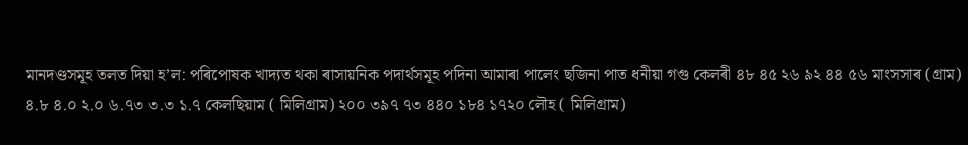মানদণ্ডসমূহ তলত দিয়া হ’ল: পৰিপোষক খাদ্যত থকা ৰাসায়নিক পদাৰ্থসমূহ পদিনা আমাৰা পালেং ছজিনা পাত ধনীয়া গগু কেলৰী ৪৮ ৪৫ ২৬ ৯২ ৪৪ ৫৬ মাংসসাৰ (গ্ৰাম) ৪.৮ ৪.০ ২.০ ৬.৭৩ ৩.৩ ১.৭ কেলছিয়াম ( মিলিগ্ৰাম) ২০০ ৩৯৭ ৭৩ ৪৪০ ১৮৪ ১৭২০ লৌহ ( মিলিগ্ৰাম)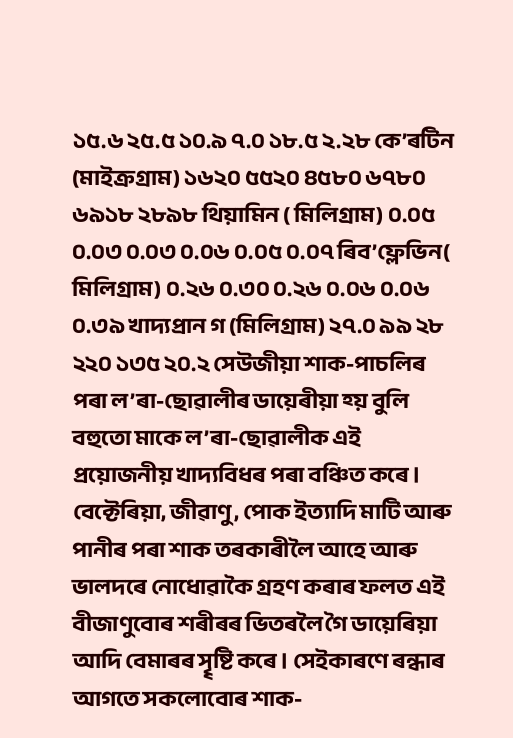১৫.৬ ২৫.৫ ১০.৯ ৭.০ ১৮.৫ ২.২৮ কে’ৰটিন (মাইক্ৰগ্ৰাম) ১৬২০ ৫৫২০ ৪৫৮০ ৬৭৮০ ৬৯১৮ ২৮৯৮ থিয়ামিন ( মিলিগ্ৰাম) ০.০৫ ০.০৩ ০.০৩ ০.০৬ ০.০৫ ০.০৭ ৰিব’ফ্লেভিন( মিলিগ্ৰাম) ০.২৬ ০.৩০ ০.২৬ ০.০৬ ০.০৬ ০.৩৯ খাদ্যপ্ৰান গ (মিলিগ্ৰাম) ২৭.০ ৯৯ ২৮ ২২০ ১৩৫ ২০.২ সেউজীয়া শাক-পাচলিৰ পৰা ল’ৰা-ছোৱালীৰ ডায়েৰীয়া হ্য় বুলি বহুতো মাকে ল’ৰা-ছোৱালীক এই প্ৰয়োজনীয় খাদ্যবিধৰ পৰা বঞ্চিত কৰে। বেক্টেৰিয়া, জীৱাণু, পোক ইত্যাদি মাটি আৰু পানীৰ পৰা শাক তৰকাৰীলৈ আহে আৰু ভালদৰে নোধোৱাকৈ গ্ৰহণ কৰাৰ ফলত এই বীজাণুবোৰ শৰীৰৰ ভিতৰলৈ গৈ ডায়েৰিয়া আদি বেমাৰৰ সৄষ্টি কৰে। সেইকাৰণে ৰন্ধাৰ আগতে সকলোবোৰ শাক-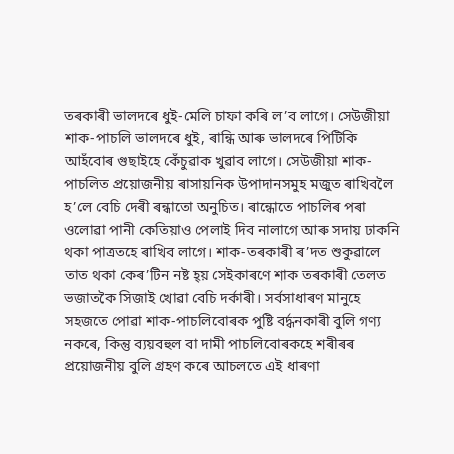তৰকাৰী ভালদৰে ধুই-মেলি চাফা কৰি ল’ব লাগে। সেউজীয়া শাক-পাচলি ভালদৰে ধুই, ৰান্ধি আৰু ভালদৰে পিটিকি আহঁবোৰ গুছাইহে কেঁচুৱাক খুৱাব লাগে। সেউজীয়া শাক-পাচলিত প্ৰয়োজনীয় ৰাসায়নিক উপাদানসমুহ মজুত ৰাখিবলৈ হ’লে বেচি দেৰী ৰন্ধাতো অনুচিত। ৰান্ধোতে পাচলিৰ পৰা ওলোৱা পানী কেতিয়াও পেলাই দিব নালাগে আৰু সদায় ঢাকনি থকা পাত্ৰতহে ৰাখিব লাগে। শাক-তৰকাৰী ৰ’দত শুকুৱালে তাত থকা কেৰ’টিন নষ্ট হ্য় সেইকাৰণে শাক তৰকাৰী তেলত ভজাতকৈ সিজাই খোৱা বেচি দৰ্কাৰী। সৰ্বসাধাৰণ মানুহে সহজতে পোৱা শাক-পাচলিবোৰক পুষ্টি বৰ্দ্ধনকাৰী বুলি গণ্য নকৰে, কিন্তু ব্যয়বহুল বা দামী পাচলিবোৰকহে শৰীৰৰ প্ৰয়োজনীয় বুলি গ্ৰহণ কৰে আচলতে এই ধাৰণা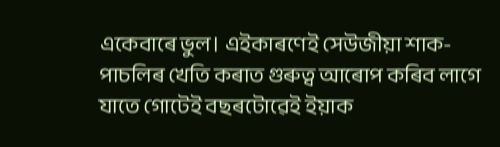একেবাৰে ভুল। এইকাৰণেই সেউজীয়া শাক-পাচলিৰ খেতি কৰাত গুৰুত্ব আৰোপ কৰিব লাগে যাতে গোটেই বছৰটোৱেই ইয়াক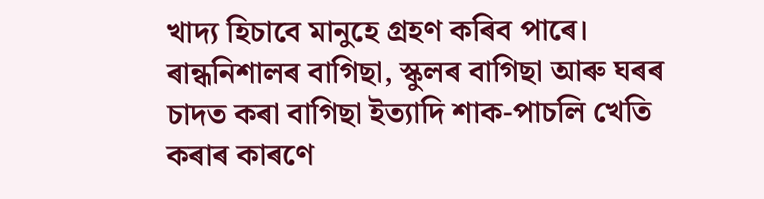খাদ্য হিচাবে মানুহে গ্ৰহণ কৰিব পাৰে। ৰান্ধনিশালৰ বাগিছা, স্কুলৰ বাগিছা আৰু ঘৰৰ চাদত কৰা বাগিছা ইত্যাদি শাক-পাচলি খেতি কৰাৰ কাৰণে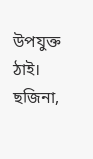উপযুক্ত ঠাই। ছজিনা,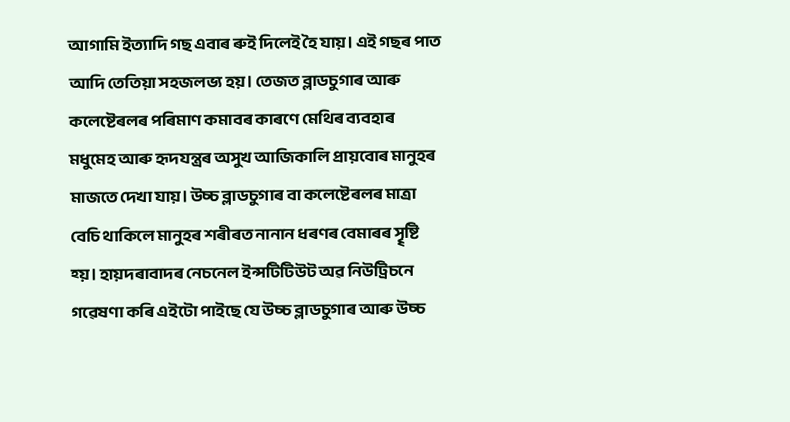আগামি ইত্যাদি গছ এবাৰ ৰুই দিলেই হৈ যায়। এই গছৰ পাত আদি তেতিয়া সহজলভ্য হয়। তেজত ব্লাডচুগাৰ আৰু কলেষ্টেৰলৰ পৰিমাণ কমাবৰ কাৰণে মেথিৰ ব্যবহাৰ মধুমেহ আৰু হৃদযন্ত্ৰৰ অসুখ আজিকালি প্ৰায়বোৰ মানুহৰ মাজতে দেখা যায়। উচ্চ ব্লাডচুগাৰ বা কলেষ্টেৰলৰ মাত্ৰা বেচি থাকিলে মানুহৰ শৰীৰত নানান ধৰণৰ বেমাৰৰ সৄষ্টি হ্য়। হায়দৰাবাদৰ নেচনেল ইন্সটিটিউট অৱ নিউট্ৰিচনে গৱেষণা কৰি এইটো পাইছে যে উচ্চ ব্লাডচুগাৰ আৰু উচ্চ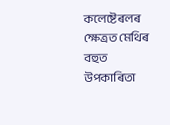কলেষ্টেৰলৰ ক্ষেত্ৰত মেথিৰ বহুত উপকাৰিতা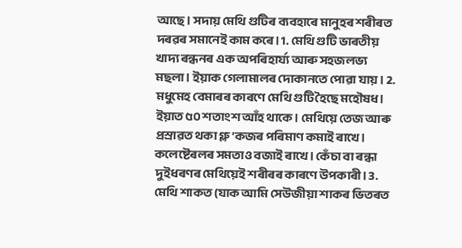আছে। সদায় মেথি গুটিৰ ব্যবহাৰে মানুহৰ শৰীৰত দৰৱৰ সমানেই কাম কৰে। 1. মেথি গুটি ভাৰতীয় খাদ্য ৰন্ধনৰ এক অপৰিহাৰ্য্য আৰু সহজলভ্য মছলা। ইয়াক গেলামালৰ দোকানতে পোৱা যায়। 2. মধুমেহ বেমাৰৰ কাৰণে মেথি গুটি হৈছে মহৌষধ। ইয়াত ৫০ শতাংশ আঁহ থাকে। মেথিয়ে তেজ আৰু প্ৰস্ৰাৱত থকা গ্লু’কজৰ পৰিমাণ কমাই ৰাখে। কলেষ্টেৰলৰ সমতাও বজাই ৰাখে। কেঁচা বা ৰন্ধা দুইধৰণৰ মেথিয়েই শৰীৰৰ কাৰণে উপকাৰী। 3. মেথি শাকত (যাক আমি সেউজীয়া শাকৰ ভিতৰত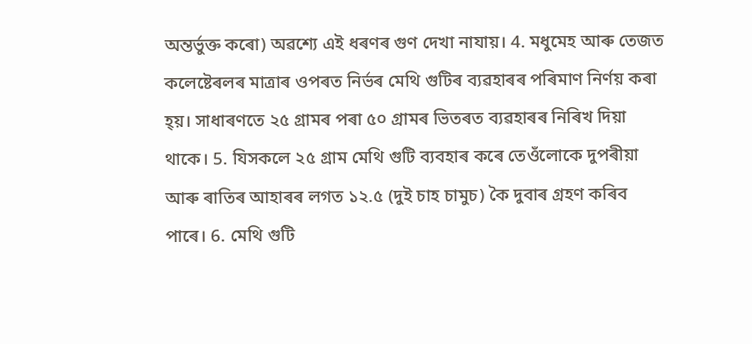অন্তৰ্ভুক্ত কৰো) অৱশ্যে এই ধৰণৰ গুণ দেখা নাযায়। 4. মধুমেহ আৰু তেজত কলেষ্টেৰলৰ মাত্ৰাৰ ওপৰত নিৰ্ভৰ মেথি গুটিৰ ব্যৱহাৰৰ পৰিমাণ নিৰ্ণয় কৰা হ্য়। সাধাৰণতে ২৫ গ্ৰামৰ পৰা ৫০ গ্ৰামৰ ভিতৰত ব্যৱহাৰৰ নিৰিখ দিয়া থাকে। 5. যিসকলে ২৫ গ্ৰাম মেথি গুটি ব্যবহাৰ কৰে তেওঁলোকে দুপৰীয়া আৰু ৰাতিৰ আহাৰৰ লগত ১২.৫ (দুই চাহ চামুচ) কৈ দুবাৰ গ্ৰহণ কৰিব পাৰে। 6. মেথি গুটি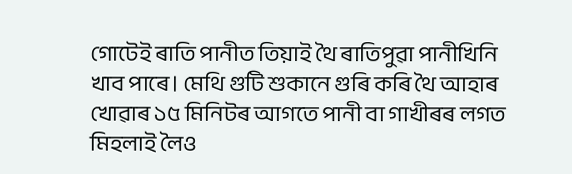গোটেই ৰাতি পানীত তিয়াই থৈ ৰাতিপুৱা পানীখিনি খাব পাৰে। মেথি গুটি শুকানে গুৰি কৰি থৈ আহাৰ খোৱাৰ ১৫ মিনিটৰ আগতে পানী বা গাখীৰৰ লগত মিহলাই লৈও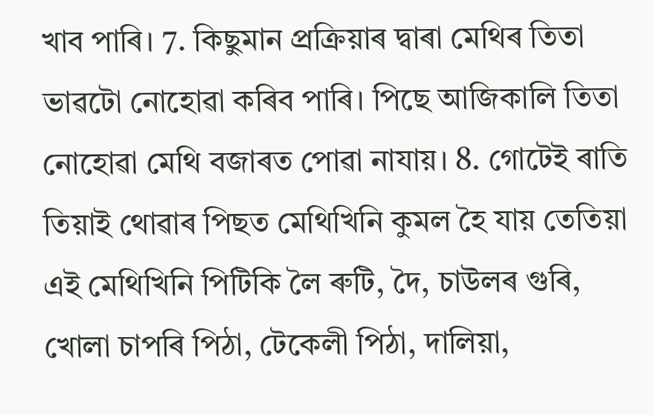খাব পাৰি। 7. কিছুমান প্ৰক্ৰিয়াৰ দ্বাৰা মেথিৰ তিতা ভাৱটো নোহোৱা কৰিব পাৰি। পিছে আজিকালি তিতা নোহোৱা মেথি বজাৰত পোৱা নাযায়। 8. গোটেই ৰাতি তিয়াই থোৱাৰ পিছত মেথিখিনি কুমল হৈ যায় তেতিয়া এই মেথিখিনি পিটিকি লৈ ৰুটি, দৈ, চাউলৰ গুৰি, খোলা চাপৰি পিঠা, টেকেলী পিঠা, দালিয়া,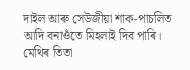দাইল আৰু সেউজীয়া শাক-পাচলিত আদি বনাওঁতে মিহলাই দিব পাৰি। মেথিৰ তিতা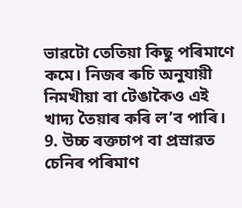ভাৱটো তেতিয়া কিছু পৰিমাণে কমে। নিজৰ ৰুচি অনুযায়ী নিমখীয়া বা টেঙাকৈও এই খাদ্য তৈয়াৰ কৰি ল’ব পাৰি। 9. উচ্চ ৰক্তচাপ বা প্ৰস্ৰাৱত চেনিৰ পৰিমাণ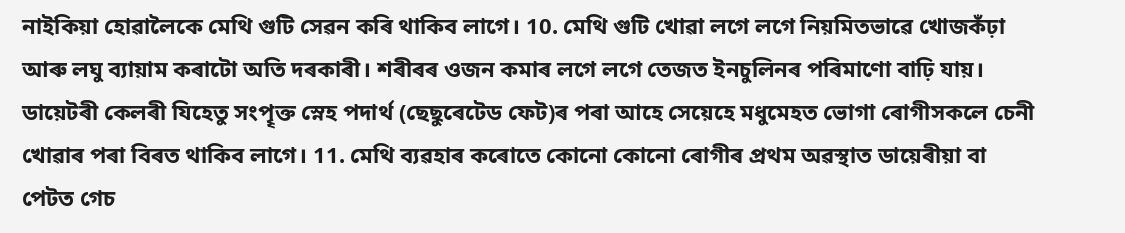নাইকিয়া হোৱালৈকে মেথি গুটি সেৱন কৰি থাকিব লাগে। 10. মেথি গুটি খোৱা লগে লগে নিয়মিতভাৱে খোজকঁঢ়া আৰু লঘু ব্যায়াম কৰাটো অতি দৰকাৰী। শৰীৰৰ ওজন কমাৰ লগে লগে তেজত ইনচুলিনৰ পৰিমাণো বাঢ়ি যায়। ডায়েটৰী কেলৰী যিহেতু সংপৄক্ত স্নেহ পদাৰ্থ (ছেছুৰেটেড ফেট)ৰ পৰা আহে সেয়েহে মধুমেহত ভোগা ৰোগীসকলে চেনী খোৱাৰ পৰা বিৰত থাকিব লাগে। 11. মেথি ব্যৱহাৰ কৰোতে কোনো কোনো ৰোগীৰ প্ৰথম অৱস্থাত ডায়েৰীয়া বা পেটত গেচ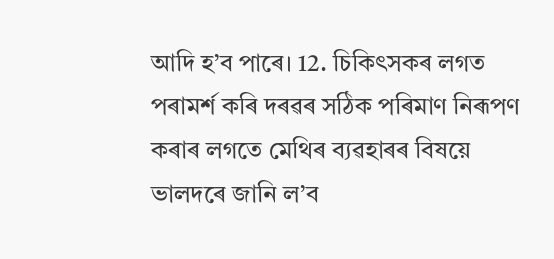আদি হ’ব পাৰে। 12. চিকিৎসকৰ লগত পৰামৰ্শ কৰি দৰৱৰ সঠিক পৰিমাণ নিৰূপণ কৰাৰ লগতে মেথিৰ ব্যৱহাৰৰ বিষয়ে ভালদৰে জানি ল’ব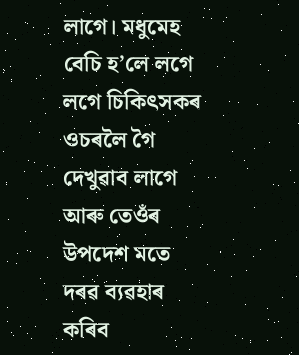লাগে। মধুমেহ বেচি হ’লে লগে লগে চিকিৎসকৰ ওচৰলৈ গৈ দেখুৱাব লাগে আৰু তেওঁৰ উপদেশ মতে দৰৱ ব্যৱহাৰ কৰিব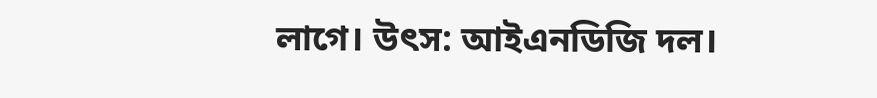লাগে। উৎস: আইএনডিজি দল।